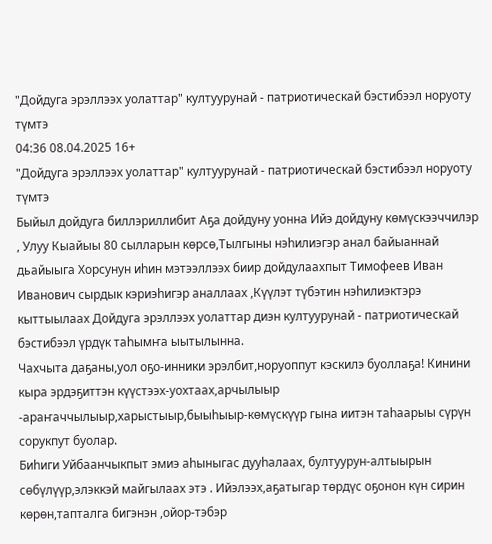"Дойдуга эрэллээх уолаттар" култуурунай - патриотическай бэстибээл норуоту түмтэ
04:36 08.04.2025 16+
"Дойдуга эрэллээх уолаттар" култуурунай - патриотическай бэстибээл норуоту түмтэ
Быйыл дойдуга биллэриллибит Аҕа дойдуну уонна Ийэ дойдуну көмүскээччилэр , Улуу Кыайыы 80 сылларын көрсө,Тылгыны нэһилиэгэр анал байыаннай дьайыыга Хорсунун иһин мэтээллээх биир дойдулаахпыт Тимофеев Иван Иванович сырдык кэриэһигэр аналлаах ,Күүлэт түбэтин нэһилиэктэрэ кыттыылаах Дойдуга эрэллээх уолаттар диэн култуурунай - патриотическай бэстибээл үрдүк таһымҥа ыытылынна.
Чахчыта даҕаны,уол оҕо-инники эрэлбит,норуоппут кэскилэ буоллаҕа! Кинини кыра эрдэҕиттэн күүстээх-уохтаах,арчылыыр -араҥаччылыыр,харыстыыр,быыһыыр-көмүскүүр гына иитэн таһаарыы сүрүн сорукпут буолар.
Биһиги Уйбаанчыкпыт эмиэ аһыныгас дууһалаах, бултуурун-алтыырын сөбүлүүр,элэккэй майгылаах этэ . Ийэлээх,аҕатыгар төрдүс оҕонон күн сирин көрөн,тапталга бигэнэн ,ойор-тэбэр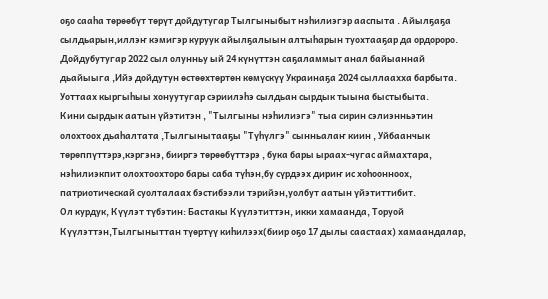оҕо сааһа төрөөбүт төрүт дойдутугар Тылгыныбыт нэһилиэгэр ааспыта . Айылҕаҕа сылдьарын,иллэҥ кэмигэр куруук айылҕалыын алтыһарын туохтааҕар да ордороро.
Дойдубутугар 2022 сыл олунньу ый 24 күнүттэн саҕаламмыт анал байыаннай дьайыыга ,Ийэ дойдутун өстөөхтөртөн көмүскүү Украинаҕа 2024 сыллаахха барбыта. Уоттаах кыргыһыы хонуутугар сэриилэһэ сылдьан сырдык тыына быстыбыта.
Кини сырдык аатын үйэтитэн , "Тылгыны нэһилиэгэ" тыа сирин сэлиэнньэтин олохтоох дьаһалтата ,Тылгынытааҕы "Түһүлгэ" сынньалаҥ киин , Уйбаанчык төрөппүттэрэ,кэргэнэ, бииргэ төрөөбүттэрэ , бука бары ыраах-чугас аймахтара, нэһилиэкпит олохтоохторо бары саба түһэн,бу сүрдээх дириҥ ис хоһоонноох, патриотическай суолталаах бэстибээли тэрийэн,уолбут аатын үйэтиттибит.
Ол курдук, Күүлэт түбэтин: Бастакы Күүлэтиттэн, икки хамаанда, Торуой Күүлэттэн,Тылгыныттан түөртүү киһилээх(биир оҕо 17 дылы саастаах) хамаандалар,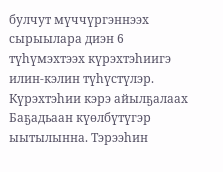булчут мүччүргэннээх сырыылара диэн 6 түһүмэхтээх күрэхтэһиигэ илин-кэлин түһүстүлэр.
Күрэхтэһии кэрэ айылҕалаах Баҕадьаан күөлбүтүгэр ыытылынна. Тэрээһин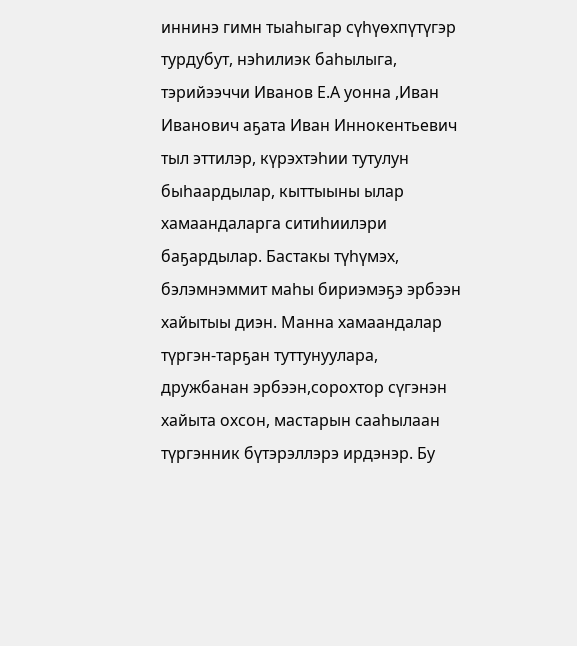иннинэ гимн тыаһыгар сүһүөхпүтүгэр турдубут, нэһилиэк баһылыга, тэрийээччи Иванов Е.А уонна ,Иван Иванович аҕата Иван Иннокентьевич тыл эттилэр, күрэхтэһии тутулун быһаардылар, кыттыыны ылар хамаандаларга ситиһиилэри баҕардылар. Бастакы түһүмэх, бэлэмнэммит маһы бириэмэҕэ эрбээн хайытыы диэн. Манна хамаандалар түргэн-тарҕан туттунуулара, дружбанан эрбээн,сорохтор сүгэнэн хайыта охсон, мастарын сааһылаан түргэнник бүтэрэллэрэ ирдэнэр. Бу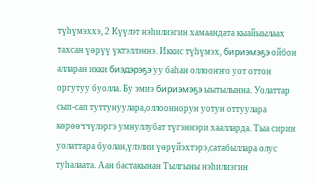түһүмэххэ, 2 Күүлэт нэһилиэгин хамаандата кыайыылаах тахсан үөрүү үктэллэннэ. Иккис түһүмэх, бириэмэҕэ ойбон алларан икки биэдэрэҕэ уу баһан оллооҥҥо уот оттон оргутуу буолла. Бу эмиэ бириэмэҕэ ыытылынна. Уолаттар сып-сап туттунуулара,оллооннорун уотун оттуулара көрөөччүлэргэ умнуллубат түгэннэри хаалларда. Тыа сирин уолаттара буолан,үлэлии үөрүйэхтэрэ,сатабыллара олус туһалаата. Аан бастакынан Тылгыны нэһилиэгин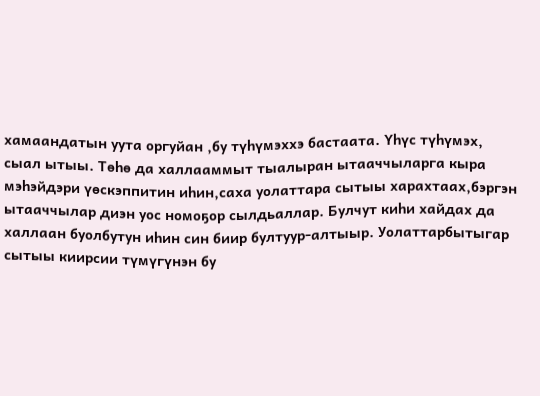хамаандатын уута оргуйан ,бу түһүмэххэ бастаата. Үһүс түһүмэх, сыал ытыы. Төһө да халлааммыт тыалыран ытааччыларга кыра мэһэйдэри үөскэппитин иһин,саха уолаттара сытыы харахтаах,бэргэн ытааччылар диэн уос номоҕор сылдьаллар. Булчут киһи хайдах да халлаан буолбутун иһин син биир бултуур-алтыыр. Уолаттарбытыгар сытыы киирсии түмүгүнэн бу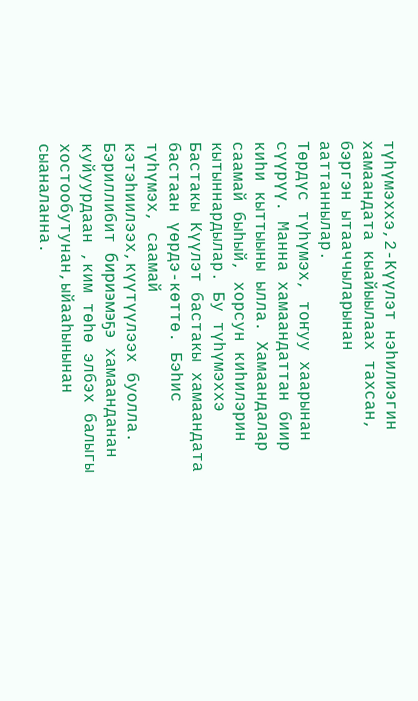түһүмэххэ,2-Күүлэт нэһилиэгин хамаандата кыайыылаах тахсан, бэргэн ытааччыларынан ааттаннылар.
Төрдүс түһүмэх, тоҥуу хаарынан сүүрүү. Манна хамаандаттан биир киһи кыттыыны ылла. Хамаандалар саамай быһый, хорсун киһилэрин кытыннардылар. Бу түһүмэххэ Бастакы Күүлэт бастакы хамаандата бастаан үөрдэ-көттө. Бэһис түһүмэх, саамай кэтэһиилээх,күүтүүлээх буолла. Бэриллибит бириэмэҕэ хамаанданан куйуурдаан ,ким төһө элбэх балыгы хостообутунан,ыйааһынынан сыаналанна.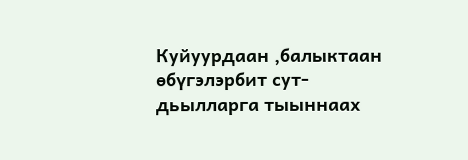Куйуурдаан ,балыктаан өбүгэлэрбит сут-дьылларга тыыннаах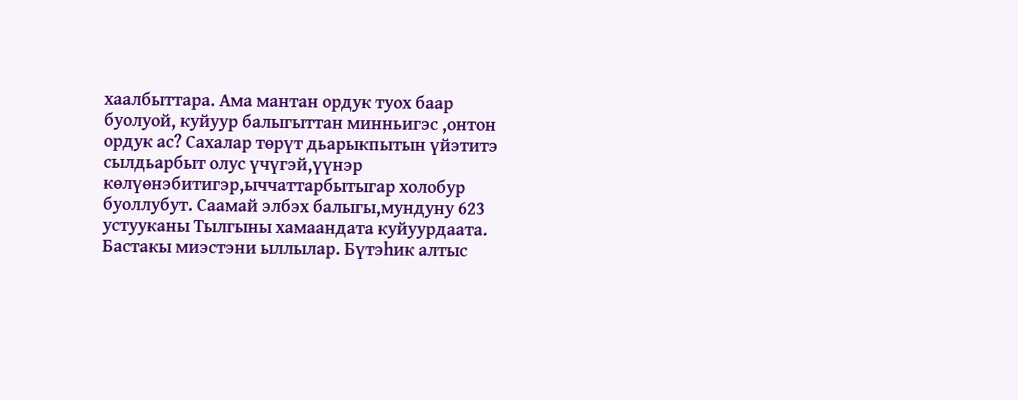хаалбыттара. Ама мантан ордук туох баар буолуой, куйуур балыгыттан минньигэс ,онтон ордук ас? Сахалар төрүт дьарыкпытын үйэтитэ сылдьарбыт олус үчүгэй,үүнэр көлүөнэбитигэр,ыччаттарбытыгар холобур буоллубут. Саамай элбэх балыгы,мундуну 623 устууканы Тылгыны хамаандата куйуурдаата. Бастакы миэстэни ыллылар. Бүтэһик алтыс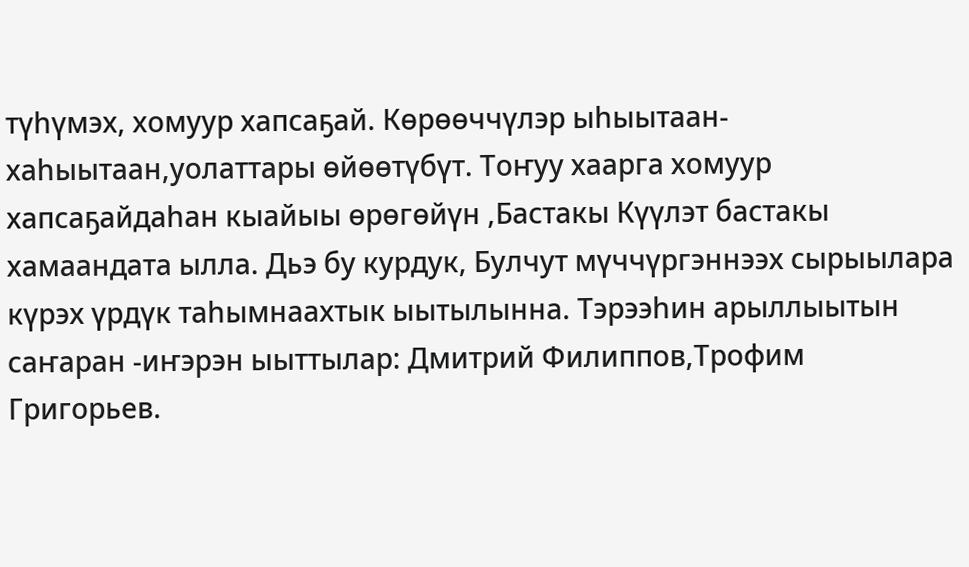түһүмэх, хомуур хапсаҕай. Көрөөччүлэр ыһыытаан-хаһыытаан,уолаттары өйөөтүбүт. Тоҥуу хаарга хомуур хапсаҕайдаһан кыайыы өрөгөйүн ,Бастакы Күүлэт бастакы хамаандата ылла. Дьэ бу курдук, Булчут мүччүргэннээх сырыылара күрэх үрдүк таһымнаахтык ыытылынна. Тэрээһин арыллыытын саҥаран -иҥэрэн ыыттылар: Дмитрий Филиппов,Трофим Григорьев.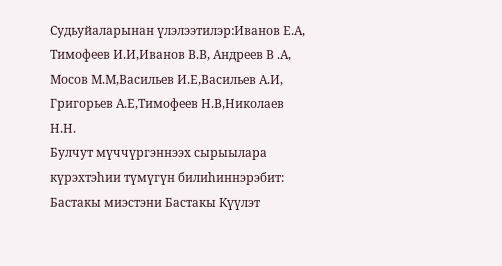Судьуйаларынан үлэлээтилэр:Иванов Е.А, Тимофеев И.И,Иванов В.В, Андреев В .А, Мосов М.М,Васильев И.Е,Васильев А.И, Григорьев А.Е,Тимофеев Н.В,Николаев Н.Н.
Булчут мүччүргэннээх сырыылара күрэхтэһии түмүгүн билиһиннэрэбит: Бастакы миэстэни Бастакы Күүлэт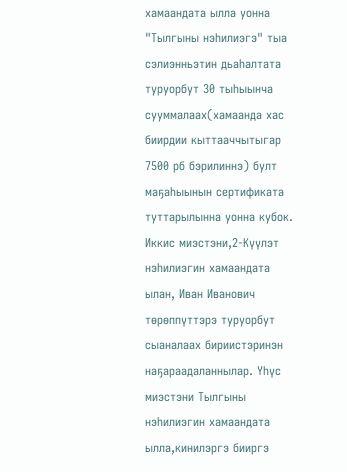хамаандата ылла уонна "Тылгыны нэһилиэгэ" тыа сэлиэнньэтин дьаһалтата туруорбут 30 тыһыынча сууммалаах(хамаанда хас биирдии кыттааччытыгар 7500 рб бэрилиннэ) булт маҕаһыынын сертификата туттарылынна уонна кубок. Иккис миэстэни,2-Күүлэт нэһилиэгин хамаандата ылан, Иван Иванович төрөппүттэрэ туруорбут сыаналаах бириистэринэн наҕараадаланнылар. Үһүс миэстэни Тылгыны нэһилиэгин хамаандата ылла,кинилэргэ бииргэ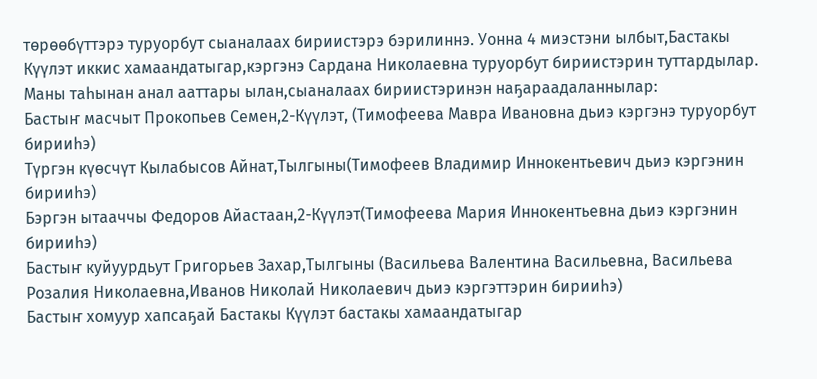төрөөбүттэрэ туруорбут сыаналаах бириистэрэ бэрилиннэ. Уонна 4 миэстэни ылбыт,Бастакы Күүлэт иккис хамаандатыгар,кэргэнэ Сардана Николаевна туруорбут бириистэрин туттардылар. Маны таһынан анал ааттары ылан,сыаналаах бириистэринэн наҕараадаланнылар:
Бастыҥ масчыт Прокопьев Семен,2-Күүлэт, (Тимофеева Мавра Ивановна дьиэ кэргэнэ туруорбут бирииһэ)
Түргэн күөсчүт Кылабысов Айнат,Тылгыны(Тимофеев Владимир Иннокентьевич дьиэ кэргэнин бирииһэ)
Бэргэн ытааччы Федоров Айастаан,2-Күүлэт(Тимофеева Мария Иннокентьевна дьиэ кэргэнин бирииһэ)
Бастыҥ куйуурдьут Григорьев Захар,Тылгыны (Васильева Валентина Васильевна, Васильева Розалия Николаевна,Иванов Николай Николаевич дьиэ кэргэттэрин бирииһэ)
Бастыҥ хомуур хапсаҕай Бастакы Күүлэт бастакы хамаандатыгар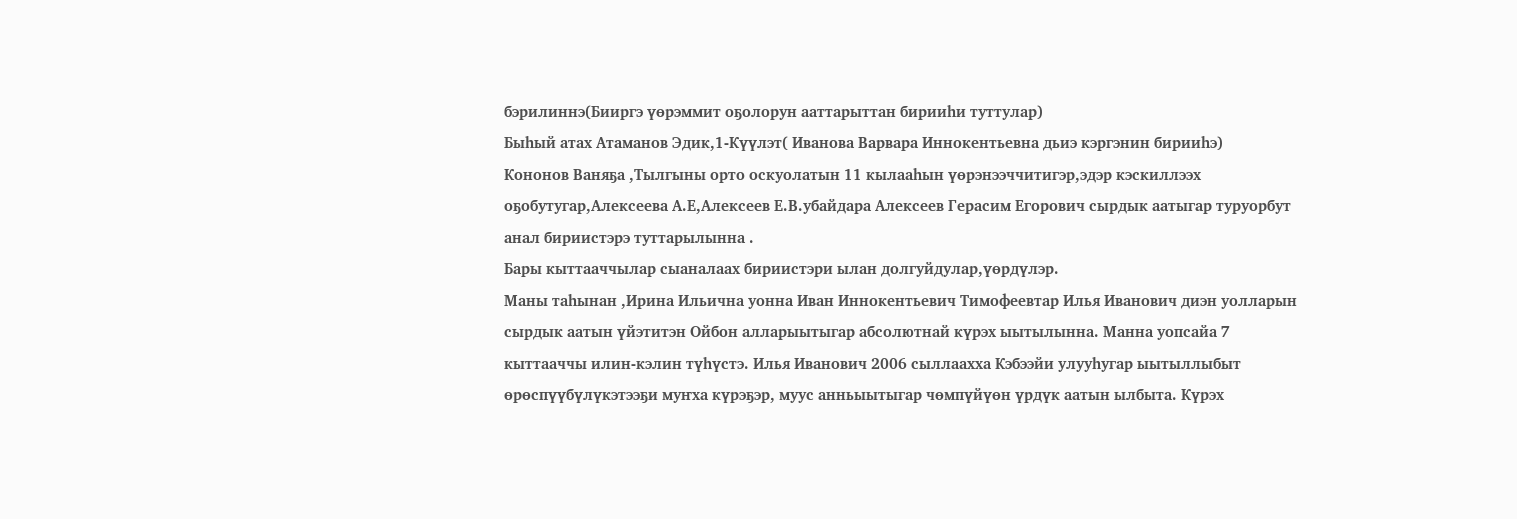бэрилиннэ(Бииргэ үөрэммит оҕолорун ааттарыттан бирииһи туттулар)
Быһый атах Атаманов Эдик,1-Күүлэт( Иванова Варвара Иннокентьевна дьиэ кэргэнин бирииһэ)
Кононов Ваняҕа ,Тылгыны орто оскуолатын 11 кылааһын үөрэнээччитигэр,эдэр кэскиллээх оҕобутугар,Алексеева А.Е,Алексеев Е.В.убайдара Алексеев Герасим Егорович сырдык аатыгар туруорбут анал бириистэрэ туттарылынна .
Бары кыттааччылар сыаналаах бириистэри ылан долгуйдулар,үөрдүлэр.
Маны таһынан ,Ирина Ильична уонна Иван Иннокентьевич Тимофеевтар Илья Иванович диэн уолларын сырдык аатын үйэтитэн Ойбон алларыытыгар абсолютнай күрэх ыытылынна. Манна уопсайа 7 кыттааччы илин-кэлин түһүстэ. Илья Иванович 2006 сыллаахха Кэбээйи улууһугар ыытыллыбыт өрөспүүбүлүкэтээҕи муҥха күрэҕэр, муус анньыытыгар чөмпүйүөн үрдүк аатын ылбыта. Күрэх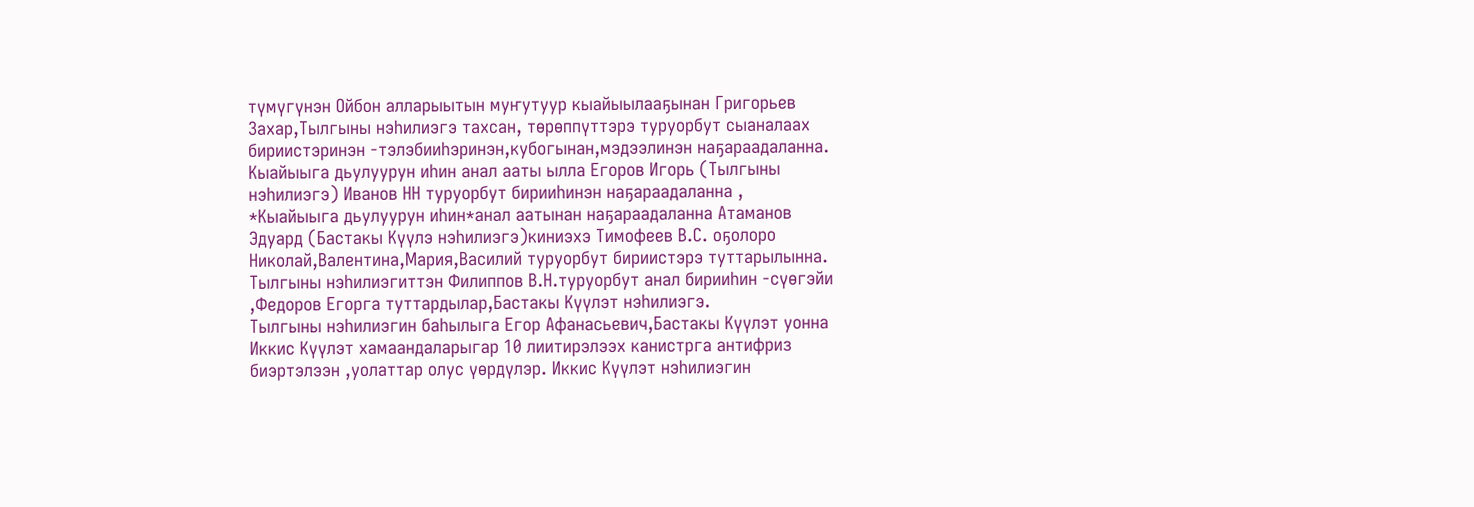түмүгүнэн Ойбон алларыытын муҥутуур кыайыылааҕынан Григорьев Захар,Тылгыны нэһилиэгэ тахсан, төрөппүттэрэ туруорбут сыаналаах бириистэринэн -тэлэбииһэринэн,кубогынан,мэдээлинэн наҕараадаланна.
Кыайыыга дьулуурун иһин анал ааты ылла Егоров Игорь (Тылгыны нэһилиэгэ) Иванов НН туруорбут бирииһинэн наҕараадаланна ,
*Кыайыыга дьулуурун иһин*анал аатынан наҕараадаланна Атаманов Эдуард (Бастакы Күүлэ нэһилиэгэ)киниэхэ Тимофеев В.С. оҕолоро Николай,Валентина,Мария,Василий туруорбут бириистэрэ туттарылынна.
Тылгыны нэһилиэгиттэн Филиппов В.Н.туруорбут анал бирииһин -сүөгэйи ,Федоров Егорга туттардылар,Бастакы Күүлэт нэһилиэгэ.
Тылгыны нэһилиэгин баһылыга Егор Афанасьевич,Бастакы Күүлэт уонна Иккис Күүлэт хамаандаларыгар 10 лиитирэлээх канистрга антифриз биэртэлээн ,уолаттар олус үөрдүлэр. Иккис Күүлэт нэһилиэгин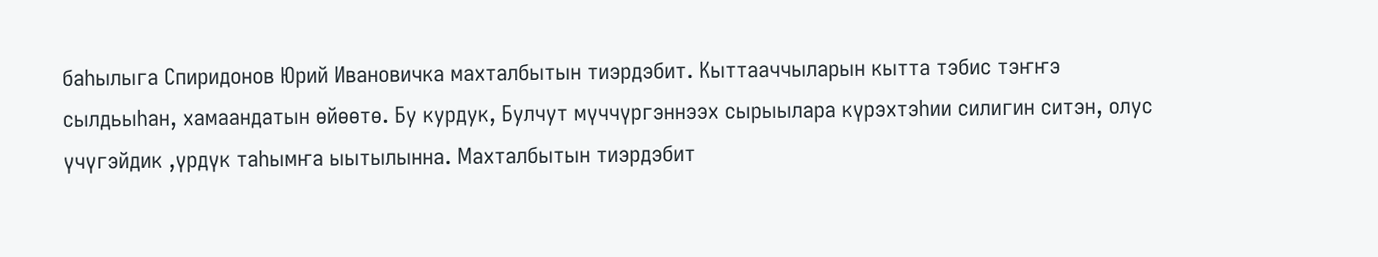баһылыга Спиридонов Юрий Ивановичка махталбытын тиэрдэбит. Кыттааччыларын кытта тэбис тэҥҥэ сылдьыһан, хамаандатын өйөөтө. Бу курдук, Булчут мүччүргэннээх сырыылара күрэхтэһии силигин ситэн, олус үчүгэйдик ,үрдүк таһымҥа ыытылынна. Махталбытын тиэрдэбит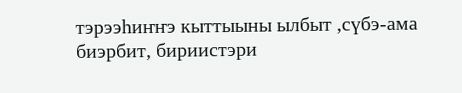тэрээһиҥҥэ кыттыыны ылбыт ,сүбэ-ама биэрбит, бириистэри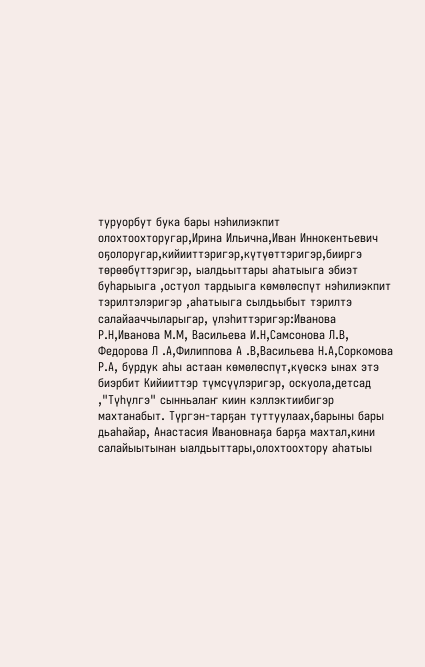туруорбут бука бары нэһилиэкпит олохтоохторугар,Ирина Ильична,Иван Иннокентьевич оҕолоругар,кийииттэригэр,күтүөттэригэр,бииргэ төрөөбүттэригэр, ыалдьыттары аһатыыга эбиэт буһарыыга ,остуол тардыыга көмөлөспүт нэһилиэкпит тэрилтэлэригэр ,аһатыыга сылдьыбыт тэрилтэ салайааччыларыгар, үлэһиттэригэр:Иванова Р.Н,Иванова М.М, Васильева И.Н,Самсонова Л.В, Федорова Л .А,Филиппова А .В,Васильева Н.А,Соркомова Р.А, бурдук аһы астаан көмөлөспүт,күөскэ ынах этэ биэрбит Кийииттэр түмсүүлэригэр, оскуола,детсад ,"Түһүлгэ" сынньалаҥ киин кэллэктиибигэр махтанабыт. Түргэн-тарҕан туттуулаах,барыны бары дьаһайар, Анастасия Ивановнаҕа барҕа махтал,кини салайыытынан ыалдьыттары,олохтоохтору аһатыы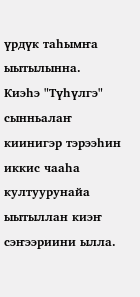үрдүк таһымҥа ыытылынна.
Киэһэ "Түһүлгэ" сынньалаҥ киинигэр тэрээһин иккис чааһа култуурунайа ыытыллан киэҥ сэҥээриини ылла.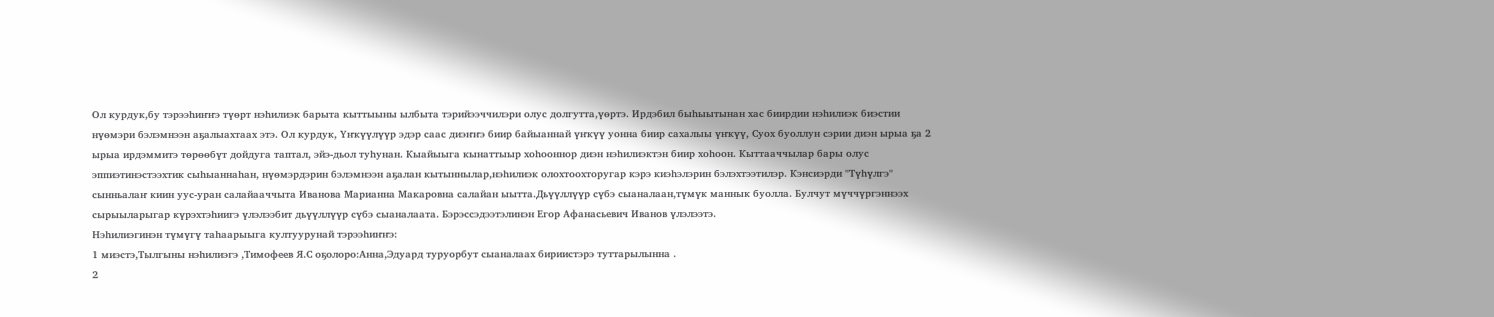Ол курдук,бу тэрээһиҥҥэ түөрт нэһилиэк барыта кыттыыны ылбыта тэрийээччилэри олус долгутта,үөртэ. Ирдэбил быһыытынан хас биирдии нэһилиэк биэстии нүөмэри бэлэмнээн аҕалыахтаах этэ. Ол курдук, Үҥкүүлүүр эдэр саас диэҥҥэ биир байыаннай үҥкүү уонна биир сахалыы үҥкүү, Суох буоллун сэрии диэн ырыа ҕа 2 ырыа ирдэммитэ төрөөбүт дойдуга таптал, эйэ-дьол туһунан. Кыайыыга кынаттыыр хоһооннор диэн нэһилиэктэн биир хоһоон. Кыттааччылар бары олус эппиэтинэстээхтик сыһыаннаһан, нүөмэрдэрин бэлэмнээн аҕалан кытыннылар,нэһилиэк олохтоохторугар кэрэ киэһэлэрин бэлэхтээтилэр. Кэнсиэрди "Түһүлгэ" сынньалаҥ киин уус-уран салайааччыта Иванова Марианна Макаровна салайан ыытта.Дьүүллүүр сүбэ сыаналаан,түмүк маннык буолла. Булчут мүччүргэннээх сырыыларыгар күрэхтэһиигэ үлэлээбит дьүүллүүр сүбэ сыаналаата. Бэрэссэдээтэлинэн Егор Афанасьевич Иванов үлэлээтэ.
Нэһилиэгинэн түмүгү таһаарыыга култуурунай тэрээһиҥҥэ:
1 миэстэ,Тылгыны нэһилиэгэ ,Тимофеев Я.С оҕолоро:Анна,Эдуард туруорбут сыаналаах бириистэрэ туттарылынна .
2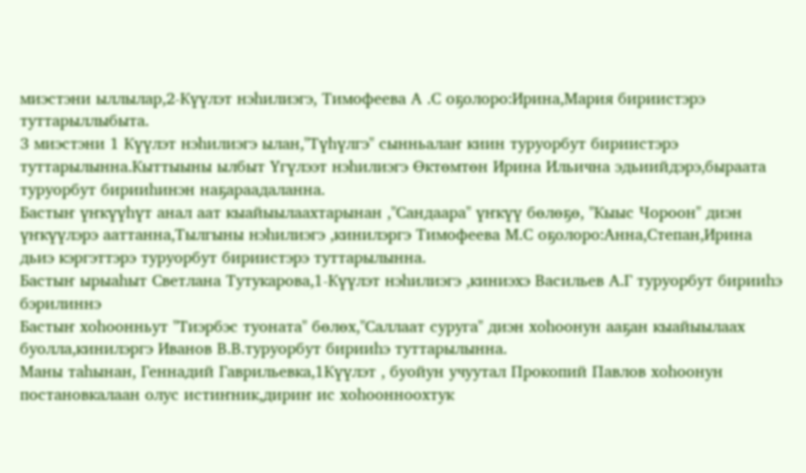миэстэни ыллылар,2-Күүлэт нэһилиэгэ, Тимофеева А .С оҕолоро:Ирина,Мария бириистэрэ туттарыллыбыта.
3 миэстэни 1 Күүлэт нэһилиэгэ ылан,"Түһүлгэ" сынньалаҥ киин туруорбут бириистэрэ туттарылынна.Кыттыыны ылбыт Үгүлээт нэһилиэгэ Өктөмтөн Ирина Ильична эдьиийдэрэ,быраата туруорбут бирииһинэн наҕараадаланна.
Бастыҥ үҥкүүһүт анал аат кыайыылаахтарынан ,"Сандаара" үҥкүү бөлөҕө, "Кыыс Чороон" диэн үҥкүүлэрэ ааттанна,Тылгыны нэһилиэгэ ,кинилэргэ Тимофеева М.С оҕолоро:Анна,Степан,Ирина дьиэ кэргэттэрэ туруорбут бириистэрэ туттарылынна.
Бастыҥ ырыаһыт Светлана Тутукарова,1-Күүлэт нэһилиэгэ ,киниэхэ Васильев А.Г туруорбут бирииһэ бэрилиннэ
Бастыҥ хоһоонньут "Тиэрбэс туоната" бөлөх,"Саллаат суруга" диэн хоһоонун ааҕан кыайыылаах буолла,кинилэргэ Иванов В.В.туруорбут бирииһэ туттарылынна.
Маны таһынан, Геннадий Гаврильевка,1Күүлэт , буойун учуутал Прокопий Павлов хоһоонун постановкалаан олус истиҥник,дириҥ ис хоһоонноохтук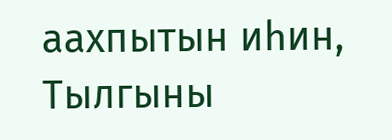аахпытын иһин, Тылгыны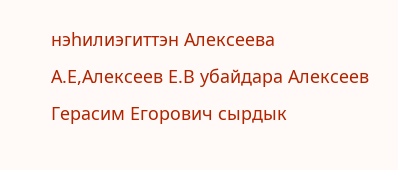нэһилиэгиттэн Алексеева А.Е,Алексеев Е.В убайдара Алексеев Герасим Егорович сырдык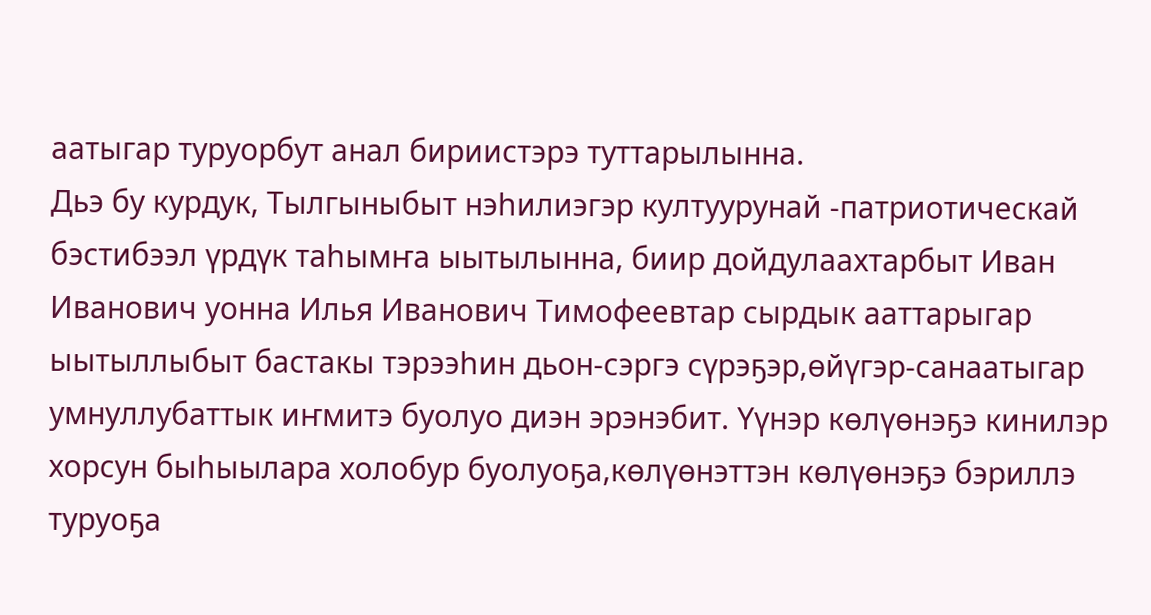аатыгар туруорбут анал бириистэрэ туттарылынна.
Дьэ бу курдук, Тылгыныбыт нэһилиэгэр култуурунай -патриотическай бэстибээл үрдүк таһымҥа ыытылынна, биир дойдулаахтарбыт Иван Иванович уонна Илья Иванович Тимофеевтар сырдык ааттарыгар ыытыллыбыт бастакы тэрээһин дьон-сэргэ сүрэҕэр,өйүгэр-санаатыгар умнуллубаттык иҥмитэ буолуо диэн эрэнэбит. Үүнэр көлүөнэҕэ кинилэр хорсун быһыылара холобур буолуоҕа,көлүөнэттэн көлүөнэҕэ бэриллэ туруоҕа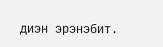диэн эрэнэбит.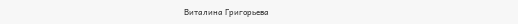Виталина Григорьева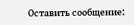Оставить сообщение: